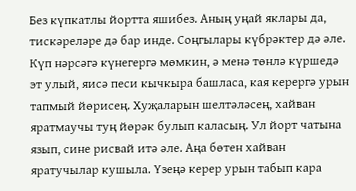Без күпкатлы йортта яшибез. Аның уңай яклары да, тискәреләре дә бар инде. Соңгылары күбрәктер дә әле. Күп нәрсәгә күнегергә мөмкин, ә менә төнлә күршедә эт улый, яисә песи кычкыра башласа, кая керергә урын тапмый йөрисең. Хуҗаларын шелтәләсең, хайван яратмаучы туң йөрәк булып каласың. Ул йорт чатына язып, сине рисвай итә әле. Аңа бөтен хайван яратучылар кушыла. Үзеңә керер урын табып кара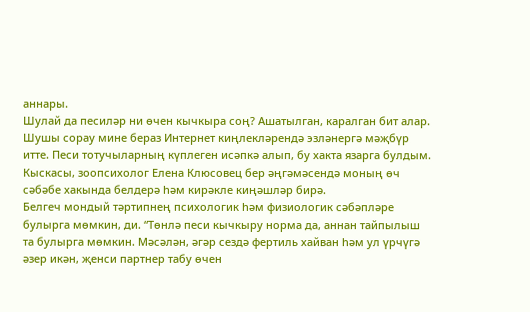аннары.
Шулай да песиләр ни өчен кычкыра соң? Ашатылган, каралган бит алар. Шушы сорау мине бераз Интернет киңлекләрендә эзләнергә мәҗбүр итте. Песи тотучыларның күплеген исәпкә алып, бу хакта язарга булдым. Кыскасы, зоопсихолог Елена Клюсовец бер әңгәмәсендә моның өч сәбәбе хакында белдерә һәм кирәкле киңәшләр бирә.
Белгеч мондый тәртипнең психологик һәм физиологик сәбәпләре булырга мөмкин, ди. “Төнлә песи кычкыру норма да, аннан тайпылыш та булырга мөмкин. Мәсәлән, әгәр сездә фертиль хайван һәм ул үрчүгә әзер икән, җенси партнер табу өчен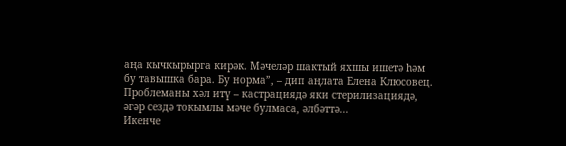аңа кычкырырга кирәк. Мәчеләр шактый яхшы ишетә һәм бу тавышка бара. Бу норма”, – дип аңлата Елена Клюсовец.
Проблеманы хәл итү – кастрациядә яки стерилизациядә, әгәр сездә токымлы мәче булмаса, әлбәттә...
Икенче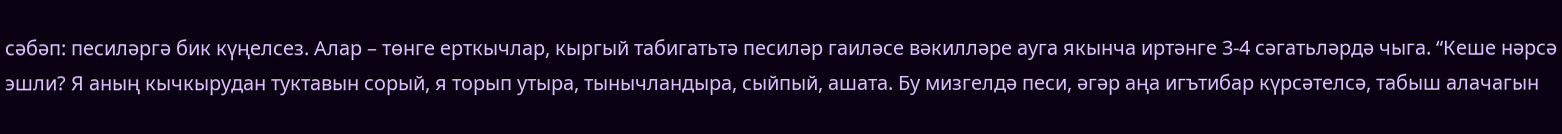сәбәп: песиләргә бик күңелсез. Алар – төнге ерткычлар, кыргый табигатьтә песиләр гаиләсе вәкилләре ауга якынча иртәнге 3-4 сәгатьләрдә чыга. “Кеше нәрсә эшли? Я аның кычкырудан туктавын сорый, я торып утыра, тынычландыра, сыйпый, ашата. Бу мизгелдә песи, әгәр аңа игътибар күрсәтелсә, табыш алачагын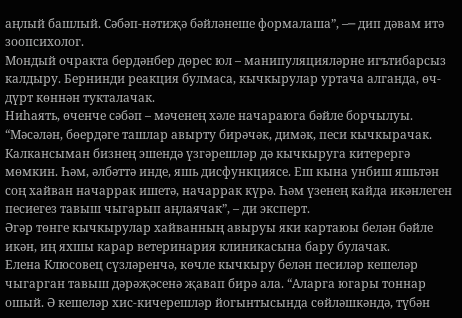аңлый башлый. Сәбәп-нәтиҗә бәйләнеше формалаша”, –─ дип дәвам итә зоопсихолог.
Мондый очракта бердәнбер дөрес юл – манипуляцияләрне игътибарсыз калдыру. Бернинди реакция булмаса, кычкырулар уртача алганда, өч-дүрт көннән тукталачак.
Ниһаять, өченче сәбәп – мәченең хәле начараюга бәйле борчылуы. “Мәсәлән, бөердәге ташлар авырту бирәчәк, димәк, песи кычкырачак. Калкансыман бизнең эшендә үзгәрешләр дә кычкыруга китерергә мөмкин. Һәм, әлбәттә инде, яшь дисфункциясе. Еш кына унбиш яшьтән соң хайван начаррак ишетә, начаррак күрә. Һәм үзенең кайда икәнлеген песиегез тавыш чыгарып аңлаячак”, – ди эксперт.
Әгәр төнге кычкырулар хайванның авыруы яки картаюы белән бәйле икән, иң яхшы карар ветеринария клиникасына бару булачак.
Елена Клюсовец сүзләренчә, көчле кычкыру белән песиләр кешеләр чыгарган тавыш дәрәҗәсенә җавап бирә ала. “Аларга югары тоннар ошый. Ә кешеләр хис-кичерешләр йогынтысында сөйләшкәндә, түбән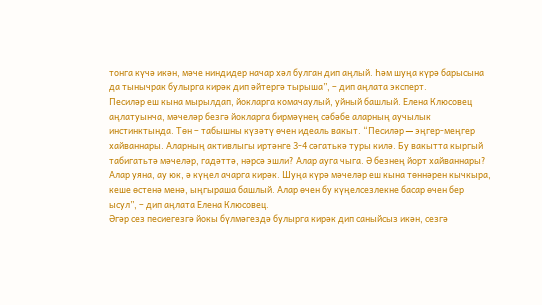тонга күчә икән, мәче ниндидер начар хәл булган дип аңлый. Һәм шуңа күрә барысына да тынычрак булырга кирәк дип әйтергә тырыша”, – дип аңлата эксперт.
Песиләр еш кына мырылдап, йокларга комачаулый, уйный башлый. Елена Клюсовец аңлатуынча, мәчеләр безгә йокларга бирмәүнең сәбәбе аларның аучылык инстинктында. Төн – табышны күзәтү өчен идеаль вакыт. “Песиләр ─ эңгер-меңгер хайваннары. Аларның активлыгы иртәнге 3-4 сәгатькә туры килә. Бу вакытта кыргый табигатьтә мәчеләр, гадәттә, нәрсә эшли? Алар ауга чыга. Ә безнең йорт хайваннары? Алар уяна, ау юк, ә күңел ачарга кирәк. Шуңа күрә мәчеләр еш кына төннәрен кычкыра, кеше өстенә менә, ыңгыраша башлый. Алар өчен бу күңелсезлекне басар өчен бер ысул”, – дип аңлата Елена Клюсовец.
Әгәр сез песиегезгә йокы бүлмәгездә булырга кирәк дип саныйсыз икән, сезгә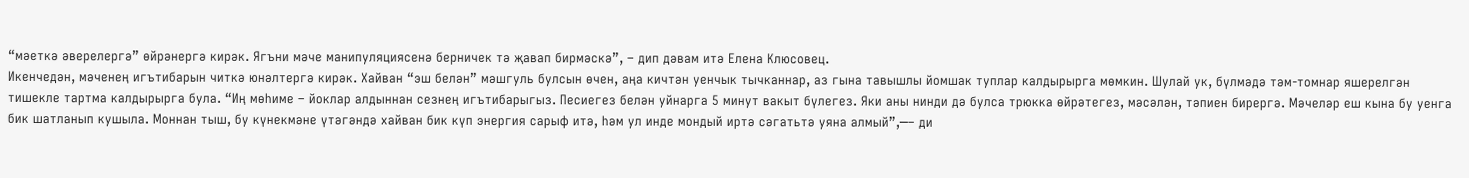“мәеткә әверелергә” өйрәнергә кирәк. Ягъни мәче манипуляциясенә берничек тә җавап бирмәскә”, – дип дәвам итә Елена Клюсовец.
Икенчедән, мәченең игътибарын читкә юнәлтергә кирәк. Хайван “эш белән” мәшгуль булсын өчен, аңа кичтән уенчык тычканнар, аз гына тавышлы йомшак туплар калдырырга мөмкин. Шулай ук, бүлмәдә тәм-томнар яшерелгән тишекле тартма калдырырга була. “Иң мөһиме – йоклар алдыннан сезнең игътибарыгыз. Песиегез белән уйнарга 5 минут вакыт бүлегез. Яки аны нинди дә булса трюкка өйрәтегез, мәсәлән, тәпиен бирергә. Мәчеләр еш кына бу уенга бик шатланып кушыла. Моннан тыш, бу күнекмәне үтәгәндә хайван бик күп энергия сарыф итә, һәм ул инде мондый иртә сәгатьтә уяна алмый”,─– ди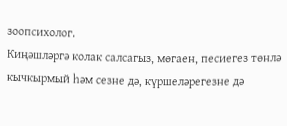зоопсихолог.
Киңәшләргә колак салсагыз, мөгаен, песиегез төнлә кычкырмый һәм сезне дә, күршеләрегезне дә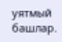уятмый башлар.